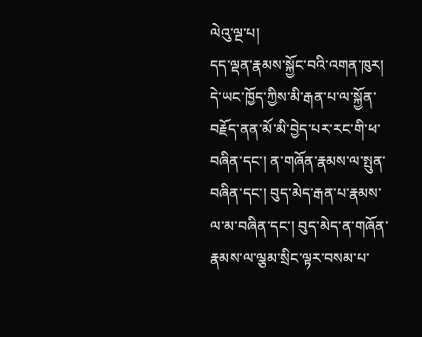ལེའུ་ལྔ་པ།
དད་ལྡན་རྣམས་སྐྱོང་བའི་འགན་ཁུར།
དེ་ཡང་ཁྱོད་ཀྱིས་མི་རྒན་པ་ལ་སྐྱོན་བརྗོད་ནན་མོ་མི་བྱེད་པར་རང་གི་ཕ་བཞིན་དང་། ན་གཞོན་རྣམས་ལ་སྤུན་བཞིན་དང་། བུད་མེད་རྒན་པ་རྣམས་ལ་མ་བཞིན་དང་། བུད་མེད་ན་གཞོན་རྣམས་ལ་ལྕམ་སྲིང་ལྟར་བསམ་པ་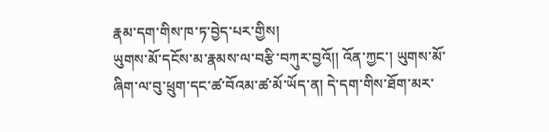རྣམ་དག་གིས་ཁ་ཏ་བྱེད་པར་གྱིས།
ཡུགས་མོ་དངོས་མ་རྣམས་ལ་བརྩི་བཀུར་བྱའོ།། འོན་ཀྱང་། ཡུགས་མོ་ཞིག་ལ་བུ་ཕྲུག་དང་ཚ་བོའམ་ཚ་མོ་ཡོད་ན། དེ་དག་གིས་ཐོག་མར་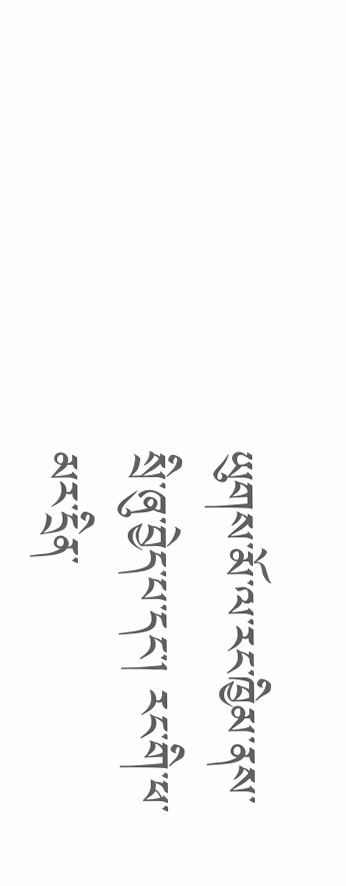ཡུགས་མོ་ལ་རང་ཁྱིམ་ནས་སྲི་ཞུ་བྱེད་པ་དང་། རང་གི་ཕ་མར་དྲིན་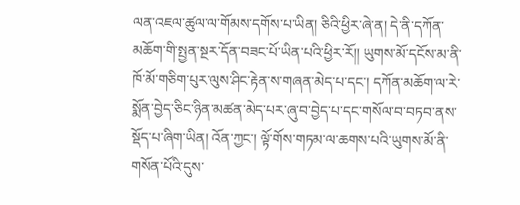ལན་འཇལ་ཚུལ་ལ་གོམས་དགོས་པ་ཡིན། ཅིའི་ཕྱིར་ཞེ་ན། དེ་ནི་དཀོན་མཆོག་གི་སྤྱན་སྔར་དོན་བཟང་པོ་ཡིན་པའི་ཕྱིར་རོ།། ཡུགས་མོ་དངོས་མ་ནི་ཁོ་མོ་གཅིག་པུར་ལུས་ཤིང་རྟེན་ས་གཞན་མེད་པ་དང་། དཀོན་མཆོག་ལ་རེ་སྨོན་བྱེད་ཅིང་ཉིན་མཚན་མེད་པར་ཞུ་བ་བྱེད་པ་དང་གསོལ་བ་བཏབ་ནས་སྡོད་པ་ཞིག་ཡིན། འོན་ཀྱང་། ལྟོ་གོས་གཏམ་ལ་ཆགས་པའི་ཡུགས་མོ་ནི་གསོན་པོའི་དུས་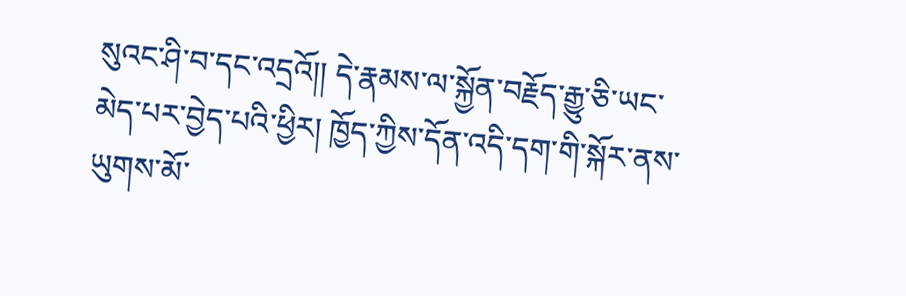སུའང་ཤི་བ་དང་འདྲའོ།། དེ་རྣམས་ལ་སྐྱོན་བརྗོད་རྒྱུ་ཅི་ཡང་མེད་པར་བྱེད་པའི་ཕྱིར། ཁྱོད་ཀྱིས་དོན་འདི་དག་གི་སྐོར་ནས་ཡུགས་མོ་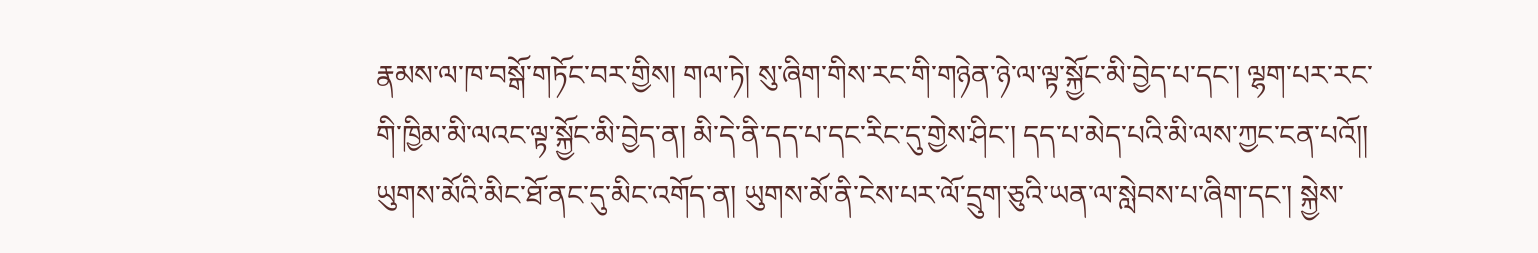རྣམས་ལ་ཁ་བསྒོ་གཏོང་བར་གྱིས། གལ་ཏེ། སུ་ཞིག་གིས་རང་གི་གཉེན་ཉེ་ལ་ལྟ་སྐྱོང་མི་བྱེད་པ་དང་། ལྷག་པར་རང་གི་ཁྱིམ་མི་ལའང་ལྟ་སྐྱོང་མི་བྱེད་ན། མི་དེ་ནི་དད་པ་དང་རིང་དུ་གྱེས་ཤིང་། དད་པ་མེད་པའི་མི་ལས་ཀྱང་ངན་པའོ།།
ཡུགས་མོའི་མིང་ཐོ་ནང་དུ་མིང་འགོད་ན། ཡུགས་མོ་ནི་ངེས་པར་ལོ་དྲུག་ཅུའི་ཡན་ལ་སླེབས་པ་ཞིག་དང་། སྐྱེས་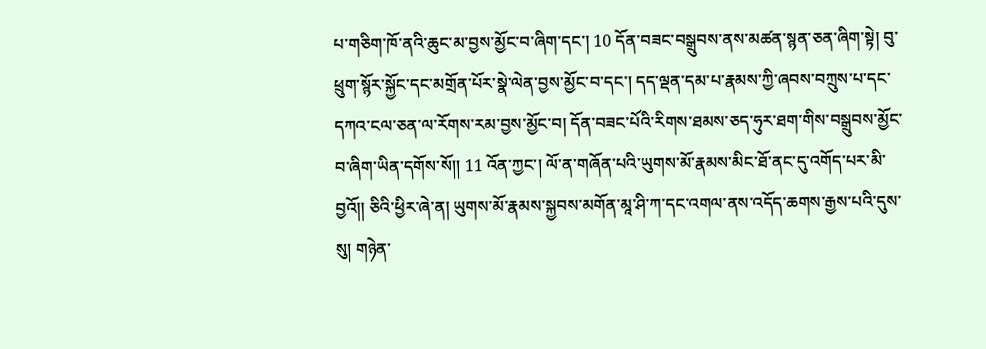པ་གཅིག་ཁོ་ནའི་ཆུང་མ་བྱས་མྱོང་བ་ཞིག་དང་། 10 དོན་བཟང་བསྒྲུབས་ནས་མཚན་སྙན་ཅན་ཞིག་སྟེ། བུ་ཕྲུག་སྙོར་སྐྱོང་དང་མགྲོན་པོར་སྣེ་ལེན་བྱས་མྱོང་བ་དང་། དད་ལྡན་དམ་པ་རྣམས་ཀྱི་ཞབས་བཀྲུས་པ་དང་དཀའ་ངལ་ཅན་ལ་རོགས་རམ་བྱས་མྱོང་བ། དོན་བཟང་པོའི་རིགས་ཐམས་ཅད་ཧུར་ཐག་གིས་བསྒྲུབས་མྱོང་བ་ཞིག་ཡིན་དགོས་སོ།། 11 འོན་ཀྱང་། ལོ་ན་གཞོན་པའི་ཡུགས་མོ་རྣམས་མིང་ཐོ་ནང་དུ་འགོད་པར་མི་བྱའོ།། ཅིའི་ཕྱིར་ཞེ་ན། ཡུགས་མོ་རྣམས་སྐྱབས་མགོན་མཱ་ཤི་ཀ་དང་འགལ་ནས་འདོད་ཆགས་རྒྱས་པའི་དུས་སུ། གཉེན་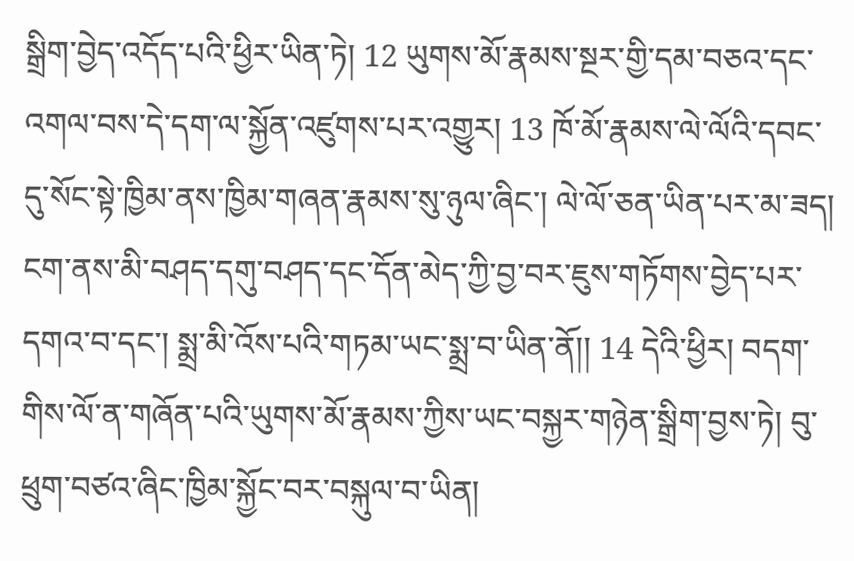སྒྲིག་བྱེད་འདོད་པའི་ཕྱིར་ཡིན་ཏེ། 12 ཡུགས་མོ་རྣམས་སྔར་གྱི་དམ་བཅའ་དང་འགལ་བས་དེ་དག་ལ་སྐྱོན་འཛུགས་པར་འགྱུར། 13 ཁོ་མོ་རྣམས་ལེ་ལོའི་དབང་དུ་སོང་སྟེ་ཁྱིམ་ནས་ཁྱིམ་གཞན་རྣམས་སུ་ཉུལ་ཞིང་། ལེ་ལོ་ཅན་ཡིན་པར་མ་ཟད། ངག་ནས་མི་བཤད་དགུ་བཤད་དང་དོན་མེད་ཀྱི་བྱ་བར་ཇུས་གཏོགས་བྱེད་པར་དགའ་བ་དང་། སྨྲ་མི་འོས་པའི་གཏམ་ཡང་སྨྲ་བ་ཡིན་ནོ།། 14 དེའི་ཕྱིར། བདག་གིས་ལོ་ན་གཞོན་པའི་ཡུགས་མོ་རྣམས་ཀྱིས་ཡང་བསྐྱར་གཉེན་སྒྲིག་བྱས་ཏེ། བུ་ཕྲུག་བཙའ་ཞིང་ཁྱིམ་སྐྱོང་བར་བསྐུལ་བ་ཡིན།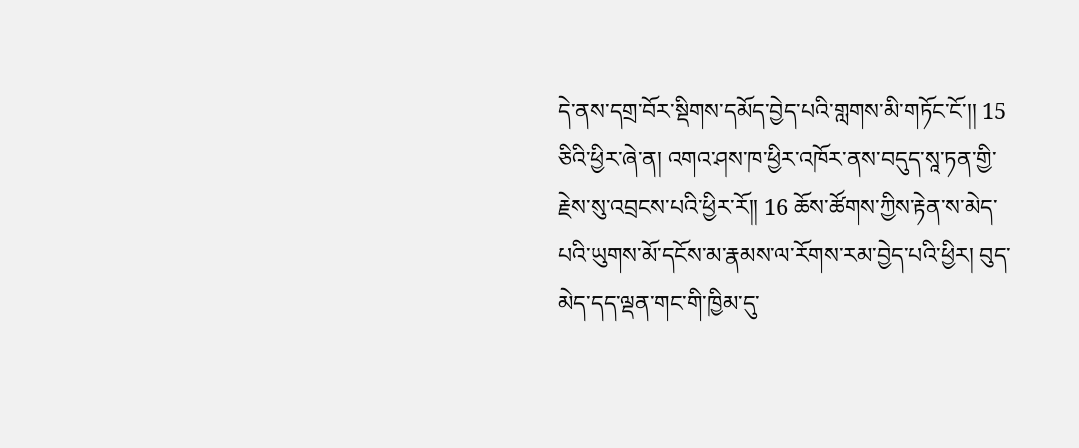དེ་ནས་དགྲ་བོར་སྡིགས་དམོད་བྱེད་པའི་གླགས་མི་གཏོང་ངོ་།། 15 ཅིའི་ཕྱིར་ཞེ་ན། འགའ་ཤས་ཁ་ཕྱིར་འཁོར་ནས་བདུད་སཱ་ཏན་གྱི་རྗེས་སུ་འབྲངས་པའི་ཕྱིར་རོ།། 16 ཆོས་ཚོགས་ཀྱིས་རྟེན་ས་མེད་པའི་ཡུགས་མོ་དངོས་མ་རྣམས་ལ་རོགས་རམ་བྱེད་པའི་ཕྱིར། བུད་མེད་དད་ལྡན་གང་གི་ཁྱིམ་དུ་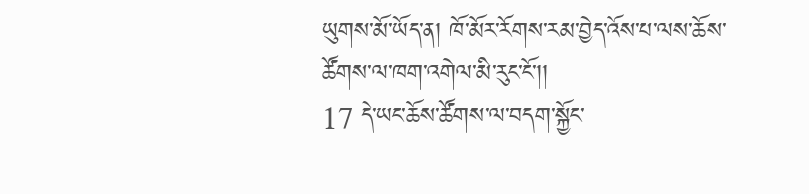ཡུགས་མོ་ཡོད་ན། ཁོ་མོར་རོགས་རམ་བྱེད་འོས་པ་ལས་ཆོས་ཚོགས་ལ་ཁག་འགེལ་མི་རུང་ངོ་།།
17 དེ་ཡང་ཆོས་ཚོགས་ལ་བདག་སྐྱོང་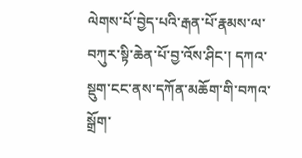ལེགས་པོ་བྱེད་པའི་རྒན་པོ་རྣམས་ལ་བཀུར་སྟི་ཆེན་པོ་བྱ་འོས་ཤིང་། དཀའ་སྡུག་ངང་ནས་དཀོན་མཆོག་གི་བཀའ་སྒྲོག་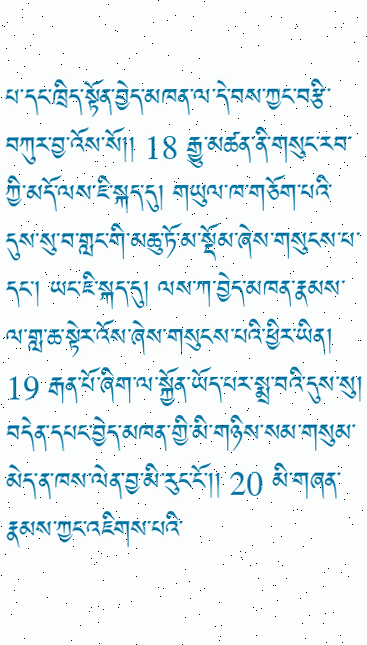པ་དང་ཁྲིད་སྟོན་བྱེད་མཁན་ལ་དེ་བས་ཀྱང་བརྩི་བཀུར་བྱ་འོས་སོ།། 18 རྒྱུ་མཚན་ནི་གསུང་རབ་ཀྱི་མདོ་ལས་ཇི་སྐད་དུ། གཡུལ་ཁ་གཅོག་པའི་དུས་སུ་བ་གླང་གི་མཆུ་ཏོ་མ་སྡོམ་ཞེས་གསུངས་པ་དང་། ཡང་ཇི་སྐད་དུ། ལས་ཀ་བྱེད་མཁན་རྣམས་ལ་གླ་ཆ་སྟེར་འོས་ཞེས་གསུངས་པའི་ཕྱིར་ཡིན། 19 རྒན་པོ་ཞིག་ལ་སྐྱོན་ཡོད་པར་སྨྲ་བའི་དུས་སུ། བདེན་དཔང་བྱེད་མཁན་གྱི་མི་གཉིས་སམ་གསུམ་མེད་ན་ཁས་ལེན་བྱ་མི་རུང་ངོ་།། 20 མི་གཞན་རྣམས་ཀྱང་འཇིགས་པའི་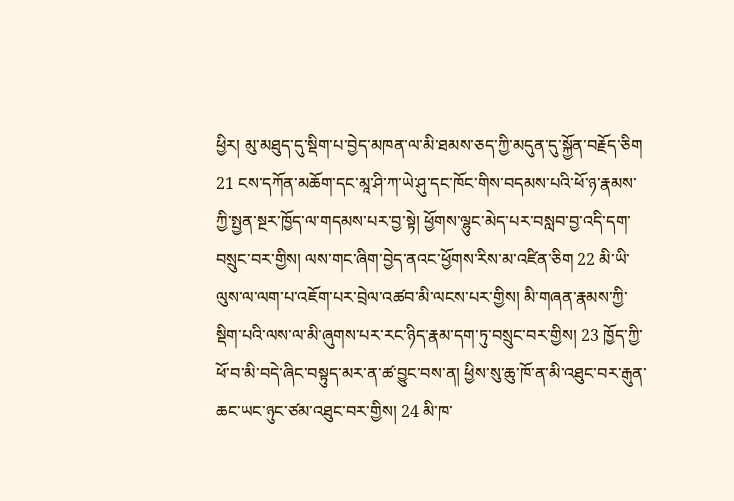ཕྱིར། མུ་མཐུད་དུ་སྡིག་པ་བྱེད་མཁན་ལ་མི་ཐམས་ཅད་ཀྱི་མདུན་དུ་སྐྱོན་བརྗོད་ཅིག 21 ངས་དཀོན་མཆོག་དང་མཱ་ཤི་ཀ་ཡེ་ཤུ་དང་ཁོང་གིས་བདམས་པའི་ཕོ་ཉ་རྣམས་ཀྱི་སྤྱན་སྔར་ཁྱོད་ལ་གདམས་པར་བྱ་སྟེ། ཕྱོགས་ལྷུང་མེད་པར་བསླབ་བྱ་འདི་དག་བསྲུང་བར་གྱིས། ལས་གང་ཞིག་བྱེད་ནའང་ཕྱོགས་རིས་མ་འཛིན་ཅིག 22 མི་ཡི་ལུས་ལ་ལག་པ་འཇོག་པར་བྲེལ་འཚབ་མི་ལངས་པར་གྱིས། མི་གཞན་རྣམས་ཀྱི་སྡིག་པའི་ལས་ལ་མི་ཞུགས་པར་རང་ཉིད་རྣམ་དག་ཏུ་བསྲུང་བར་གྱིས། 23 ཁྱོད་ཀྱི་ཕོ་བ་མི་བདེ་ཞིང་བསྟུད་མར་ན་ཚ་བྱུང་བས་ན། ཕྱིས་སུ་ཆུ་ཁོ་ན་མི་འཐུང་བར་རྒུན་ཆང་ཡང་ཉུང་ཙམ་འཐུང་བར་གྱིས། 24 མི་ཁ་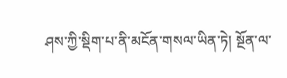ཤས་ཀྱི་སྡིག་པ་ནི་མངོན་གསལ་ཡིན་ཏེ། སྔོན་ལ་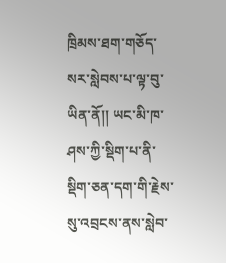ཁྲིམས་ཐག་གཅོད་སར་སླེབས་པ་ལྟ་བུ་ཡིན་ནོ།། ཡང་མི་ཁ་ཤས་ཀྱི་སྡིག་པ་ནི་སྡིག་ཅན་དག་གི་རྗེས་སུ་འབྲངས་ནས་སླེབ་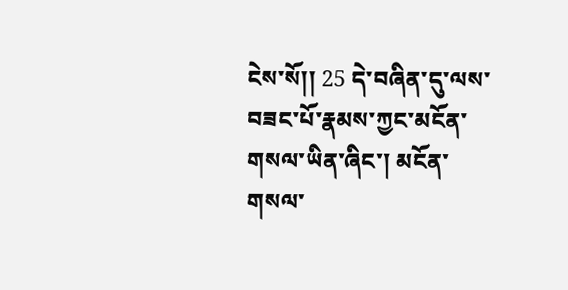ངེས་སོ།། 25 དེ་བཞིན་དུ་ལས་བཟང་པོ་རྣམས་ཀྱང་མངོན་གསལ་ཡིན་ཞིང་། མངོན་གསལ་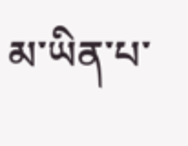མ་ཡིན་པ་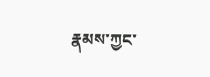རྣམས་ཀྱང་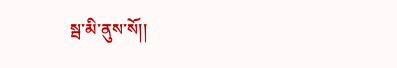སྦ་མི་ནུས་སོ།།